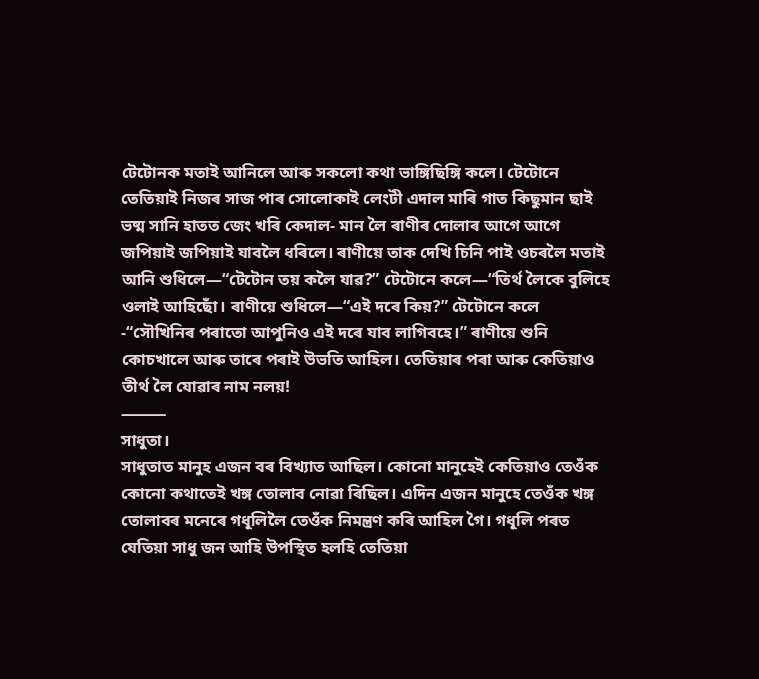টেটোনক মতাই আনিলে আৰু সকলো কথা ভাঙ্গিছিঙ্গি কলে। টেটোনে তেতিয়াই নিজৰ সাজ পাৰ সোলোকাই লেংটী এদাল মাৰি গাত কিছুমান ছাই ভষ্ম সানি হাতত জেং খৰি কেদাল- মান লৈ ৰাণীৰ দোলাৰ আগে আগে জপিয়াই জপিয়াই যাবলৈ ধৰিলে। ৰাণীয়ে তাক দেখি চিনি পাই ওচৰলৈ মতাই আনি শুধিলে—“টেটোন তয় কলৈ যাৱ?” টেটোনে কলে—“তিৰ্থ লৈকে বুলিহে ওলাই আহিছোঁ। ৰাণীয়ে শুধিলে—“এই দৰে কিয়?” টেটোনে কলে -“সৌখিনিৰ পৰাতো আপুনিও এই দৰে যাব লাগিবহে।” ৰাণীয়ে শুনি কোচখালে আৰু তাৰে পৰাই উভতি আহিল। তেতিয়াৰ পৰা আৰু কেতিয়াও তীৰ্থ লৈ যোৱাৰ নাম নলয়!
⸻
সাধুতা।
সাধুতাত মানুহ এজন বৰ বিখ্যাত আছিল। কোনো মানুহেই কেতিয়াও তেওঁক কোনো কথাতেই খঙ্গ তোলাব নোৱা ৰিছিল। এদিন এজন মানুহে তেওঁক খঙ্গ তোলাবৰ মনেৰে গধূলিলৈ তেওঁক নিমন্ত্ৰণ কৰি আহিল গৈ। গধূলি পৰত
যেতিয়া সাধু জন আহি উপস্থিত হলহি তেতিয়া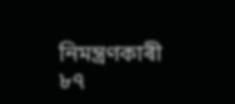নিমন্ত্ৰণকাৰী
৮৭